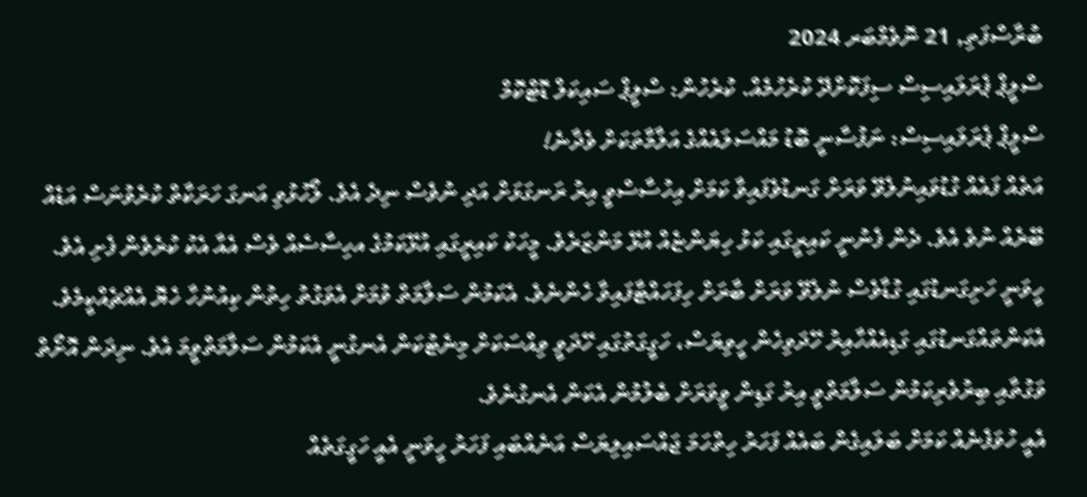ބުރާސްފަތި, 21 ނޮވެމްބަރ 2024
ސްލީޕް ޕެރަލައިސިސް ސިފަކޮށްދޭ ކުރެހުމެއް. ކުރެހުން: ސްލީޕް ސައިކަލް ޑޮޓްކޮމް
ސްލީޕް ޕެރަލައިސިސް: ނަފުސާނީ ބޮޑު މައްސަލައެއްގެ އަލާމާތަކަށް ވެދާނެ!
އަތެއް ފައެއް ގުޑުވައިނުލެވޭ ވަރަށް ގަނޑުވެފައިވާ ކަމަށް އިހުސާސްވީ އިރު ރަނގަޅަށް އަދި ނުވެސް ނިދެ އެވެ. ލޯހުޅުވި އަނގަ ހަރަކާތް ކުރެވުނަސް އަޑެއް ބޭރެއް ނުވެ އެވެ. ދެން ފެނުނީ ކައިރީގައި ކަޅު ހިޔަންޏެއް އުޅޭ މަންޒަރެވެ. މީހަކު ކައިރީގައި އުޅޭކަމުގެ އހިސާސެއް ވެސް އެއާ އެކު ކުރެވެން ފެށި އެވެ. ހީވަނީ ހަށިގަނޑުގައި ގުޑާވެސް ނުލެވޭ ވަރަށް ބާރަށް ހިފަހައްޓާފައިވާ ހެންނެވެ. އެކަމުން ސަލާމަތް ވުމަށް އެވަގުތު ހިތުން ކިއުނުހާ ހެޔޮ އެއްޗެއްކީމެވެ. އެކަންތައްގަނޑުގައި ގަޑިއެއްހާއިރު ހޭދަވިހެން ހީވިޔަސް، ހަގީގަތުގައި ހޭދަވީ ވިއްސަކަށް މިނެޓުކަން އެނގުނީ އެކަމުން ސަލާމަތްވީމަ އެވެ. ނިދަން އޮށޯތް ވަގުތާއި ބިރުވެރިކަމުން ސަލާމަތްވީ އިރު ގަޑިން ވީވަރަށް ބެލުމުން އެކަން އެނގުނެވެ.
އެއީ ހުވަފެނެއް ކަމަށް ބަލައިގެން ބައެއް ފަހަރު ހިތްހަމަ ޖައްސައިލިޔަސް އަނެއްބައި ފަހަރު ހީވަނީ އެއީ ހަގީގަތެއް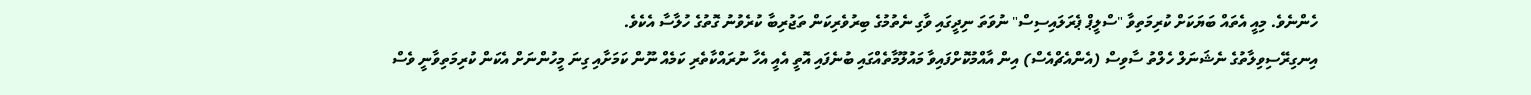ހެންނެވެ. މިއީ އެތައް ބަޔަކަށް ކުރިމަތިވާ "ސްލީޕް ޕެރަލައިސިސް" ނުވަތަ ނިދީގައި ވާގި ނެތުމުގެ ބިރުވެރިކަން ތަޖުރިބާ ކުރެވުނު ގޮތުގެ ހުލާސާ އެކެވެ.
އިނގިރޭސިވިލާތުގެ ނެޝަނަލް ހެލްތު ސާވިސް (އެންއެޗްއެސް) އިން އާއްމުކޮށްފައިވާ މައުލޫމާތެއްގައި ބުނެފައި އޮތީ އެއީ އެހާ ނުރައްކާތެރި ކަމެއް ނޫން ކަމަށާއި ގިނަ މީހުންނަށް އެކަން ކުރިމަތިވާނީ ވެސް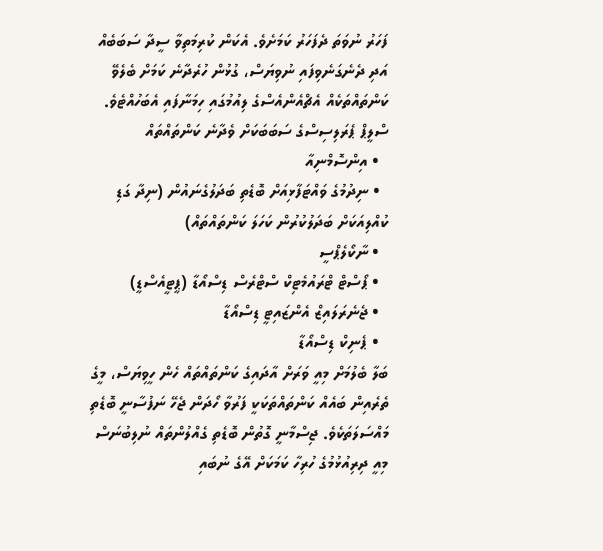ފަހަރު ނުވަތަ ދެފަހަރު ކަމަށެވެ. އެކަން ކުރިމަތިވާ ސީދާ ސަބަބެއް އަދި ދެނެގަނެވިފައި ނުވިޔަސް، ގުޅުން ހުރެދާނެ ކަމަށް ބެލެވޭ ކަންތައްތަކެއް އެޗްއެންއެސްގެ ލިއުމުގައި ހިމަނާފައި އެބަހުއްޓެވެ.
ސްލީޕް ޕެރަލިސިސްގެ ސަބަބަކަށް ވެދާނެ ކަންތައްތައް
  • އިންސޮމްނިއާ
  • ނިދުމުގެ ވައްޓަފާޅިއަށް ބޮޑެތި ބަދަލުގެނައުން (ނިދާ ގަޑި ކުއްލިއަކަށް ބަދަލުކުރުން ކަހަލަ ކަންތައްތައް)
  • ނާކޯލެޕްސީ
  • ޕޯސްޓް ޓްރައުމެޓިކް ސްޓްރެސް ޑިސްއޯޑާ (ޕީޓީއެސްޑީ)
  • ޖެނެރަލައިޒް އެންޒައިޓީ ޑިސްއޯޑާ
  • ޕެނިކް ޑިސްއޯޑާ
ބަލާ ބެލުމަށް މިއީ ވަރަށް އާދައިގެ ކަންތައްތައް ހެން ހީވިޔަސް، މީގެ ތެރެއިން ބައެއް ކަންތައްތަކަކީ ފަރުވާ ހޯދަން ޖެހޭ ނަފުސާނީ ބޮޑެތި މައްސަލަތަކެވެ. ޖިސްމާނީ ގޮތުން ބޮޑެތި ގެއްލުންތައް ނުލިބުނަސް މިއީ ދިރިއުޅުމުގެ ހުރިހާ ކަމަކަށް އޭގެ ނުބައި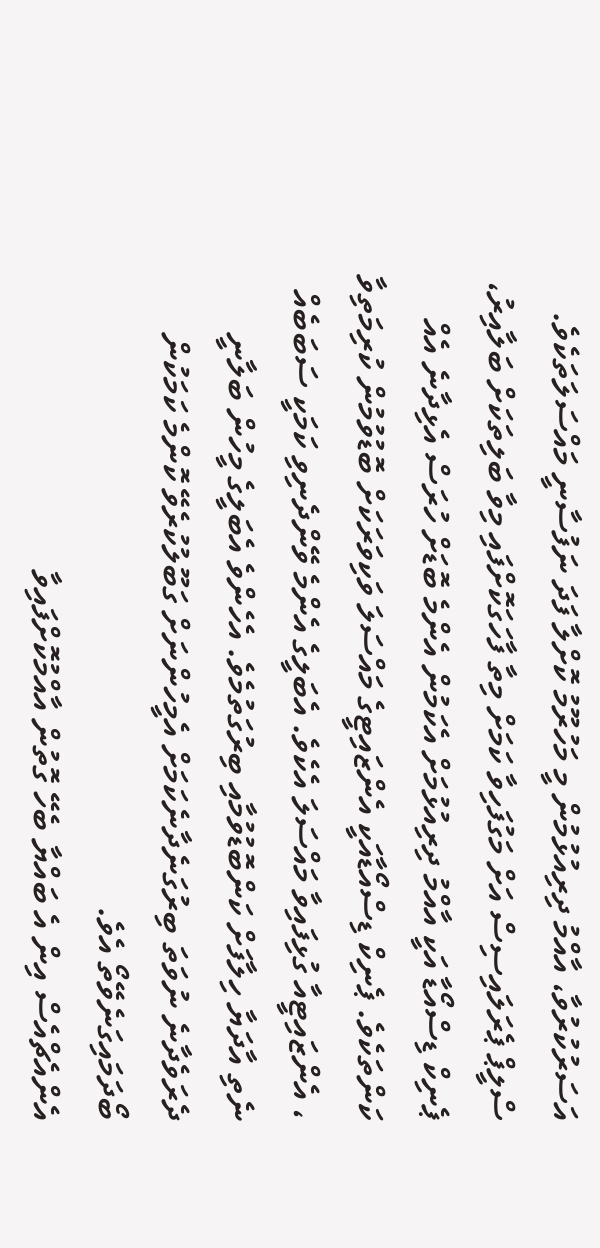އަސަރުކުރުވާ، އާއްމު ދިރިއުޅުމުން މީ މަހުރޫމު ކޮށްލާ ފަދަ ނަފުސާނީ މައްސަލަތަކެވެ.
ސްލީޕް ޕެރަލައިސިސް އަށް މަގުފަހިވާ ކަމަށް މިތާ ފާހަގަކޮށްފައި މިވާ ބަލިތަކަށް ބަލާއިރު، ޕެނިކް ޑިސްއޯޑާ އަކީ އާއްމު ދިރިއުޅުމަށް އެކަމުން އެންމެ ބޮޑަށް ހުރަސް އެޅިދާނެ އެއް ކަންތަކެވެ. ޕެނިކް ޑިސްއޯޑާއަކީ އެންޒައިޓީގެ މައްސަލަ ވަކިވަރަކަށް ބޮޑުވުމުން ކުރިމަތިވާ ، އެންޒައިޓީއާ ގުޅިފައިވާ މައްސަލަ އެކެވެ. އެބަލީގެ އެންމެ ވޭންދެނިވި ކަމަކީ ސަބަބެއް ނެތި އާދަޔާ ހިލާފަށް ކަންބޮޑުވުމާއި ބިރުގަތުމެވެ. އެހެންވެ އެބަލީގެ މީހުން ބަލާނީ ދެރަވެދާނެ ނުވަތަ ބިރުގަނެދާނެކަމަށް އެމީހުންނަށް ގަބޫލުކުރެވޭ ކޮންމެ ކަމަކުން ބޯދަމައިގަނެވޭތޯ އެވެ.
އެންއެޗްއެސް އިން އެ ބައްޔާ ބެހޭ ގޮތުން އާއްމުކޮށްފައިވާ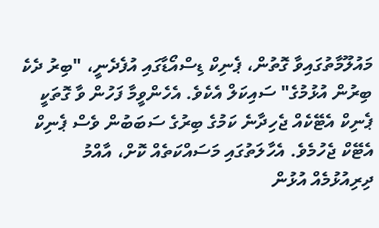މައުލޫމާތުގައިވާ ގޮތުން، ޕެނިކް ޑިސްއޯޑާގައި އުފެދެނީ، "ބިރު ދެކެ ބިރުން އުޅުމުގެ" ސައިކަލް އެކެވެ. އެހެންވީމާ ފަހުން ވާ ގޮތަކީ ޕެނިކް އެޓޭކެއް ޖެހިދާނެ ކަމުގެ ބިރުގެ ސަބަބުން ވެސް ޕެނިކް އެޓޭކް ޖެހުމެވެ. އެހާލަތުގައި މަސައްކަތެއް ކޮށް، އާއްމު ދިރިއުޅުމެއް އުޅުން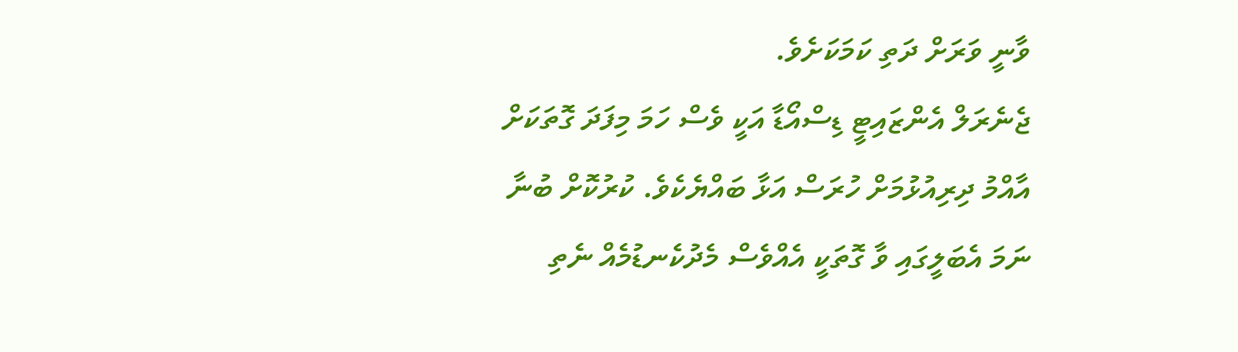ވާނީ ވަރަށް ދަތި ކަމަކަށެވެ.
ޖެނެރަލް އެންޒައިޓީ ޑިސްއޯޑާ އަކީ ވެސް ހަމަ މިފަދަ ގޮތަކަށް އާއްމު ދިރިއުޅުމަށް ހުރަސް އަޅާ ބައްޔެކެވެ. ކުރުކޮށް ބުނާ ނަމަ އެބަލީގައި ވާ ގޮތަކީ އެއްވެސް މެދުކެނޑުމެއް ނެތި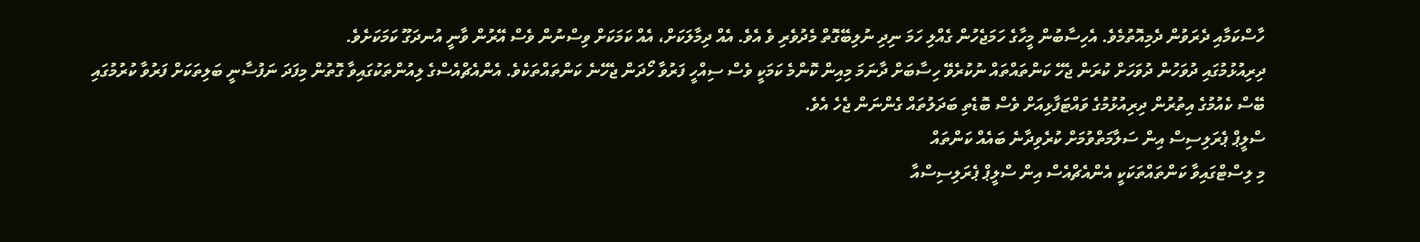ހާސްކަމާއި ދެރަވުން ދެމިއޮތުމެވެ. އެހިސާބުން މީހާގެ ހަމަޖެހުން ގެއްލި ހަމަ ނިދި ނުލިބޭގޮތް މެދުވެރި ވެ އެވެ. އެއް ދިމާލަކަށް، އެއް ކަމަކަށް ވިސްނުން ވެސް އޭރުން ވާނީ އުނދަގޫ ކަމަކަށެވެ.
ދިރިއުޅުމުގައި ދުވަހުން ދުވަހަށް ކުރަން ޖެހޭ ކަންތައްތައް ނުކުރެވޭ ހިސާބަށް ދާނަމަ މިއިން ކޮންމެ ކަމަކީ ވެސް ސިއްހީ ފަރުވާ ހޯދަން ޖެހޭނެ ކަންތައްތަކެވެ. އެންއެޗްއެސްގެ ލިއުންތަކުގައިވާ ގޮތުން މިފަދަ ނަފުސާނީ ބަލިތަކަށް ފަރުވާ ކުރުމުގައި ބޭސް ކެއުމުގެ އިތުރުން ދިރިއުޅުމުގެ ވައްޓަފާޅިއަށް ވެސް ބޮޑެތި ބަދަލުތައް ގެންނަން ޖެހެ އެވެ.
ސްލީޕް ޕެރަލިސިސް އިން ސަލާމަތްވުމަށް ކުރެވިދާނެ ބައެއް ކަންތައް
މި ލިސްޓްގައިވާ ކަންތައްތަކަކީ އެންއެޗްއެސް އިން ސްލީޕް ޕެރަލިސިސްއާ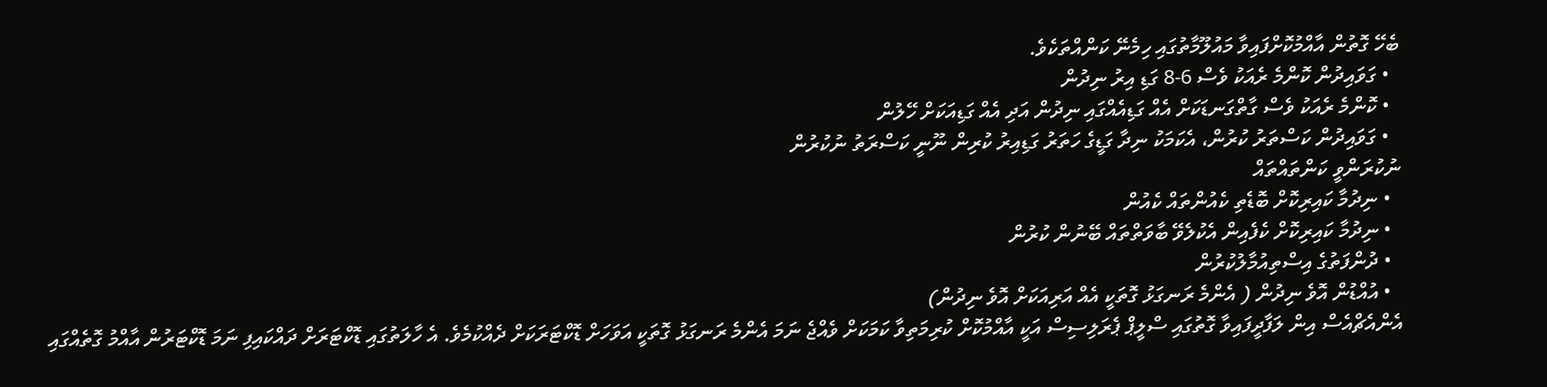ބެހޭ ގޮތުން އާއްމުކޮށްފައިވާ މައުލޫމާތުގައި ހިމެނޭ ކަންއްތަކެވެ.
  • ގަވައިދުން ކޮންމެ ރެއަކު ވެސް 6-8 ގަޑި އިރު ނިދުން
  • ކޮންމެ ރެއަކު ވެސް ގާތްގަނޑަކަށް އެއް ގަޑިއެއްގައި ނިދުން އަދި އެއް ގަޑިއަކަށް ހޭލުން
  • ގަވައިދުން ކަސްތަރު ކުރުން، އެކަމަކު ނިދާ ގަޑީގެ ހަތަރު ގަޑިއިރު ކުރިން ނޫނީ ކަސްރަތު ނުކުރުން
ނުކުރަންވީ ކަންތައްތައް
  • ނިދުމާ ކައިރިކޮށް ބޮޑެތި ކެއުންތައް ކެއުން
  • ނިދުމާ ކައިރިކޮށް ކެފެއިން އެކުލެވޭ ބާވަތްތައް ބޭނުން ކުރުން
  • ދުންފަތުގެ އިސްތިއުމާލުކުރުން
  • އުއްޑުން އޮވެ ނިދުން ( އެންމެ ރަނގަޅު ގޮތަކީ އެއް އަރިއަކަށް އޮވެ ނިދުން)
އެންއެޗްއެސް އިން ލަފާދީފައިވާ ގޮތުގައި ސްލީޕް ޕެރަލިސިސް އަކީ އާއްމުކޮށް ކުރިމަތިވާ ކަމަކަށް ވެއްޖެ ނަމަ އެންމެ ރަނގަޅު ގޮތަކީ އަވަހަށް ޑޮކްޓަރަކަށް ދެއްކުމެވެ. އެ ހާލަތުގައި ޑޮކްޓަރަށް ދައްކައިފި ނަމަ ޑޮކްޓަރުން އާއްމު ގޮތެއްގައި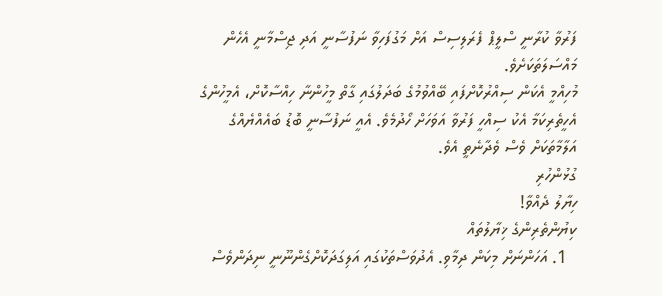ފަރުވާ ކުރާނީ ސްލީޕް ފެރަލިސިސް އަށް މަގުފަހިވާ ނަފުސާނީ އަދި ޖިސްމާނީ އެހެން މައްސަލަތަކަށެވެ.
މުހިއްމީ އެކަން ސިއްރުކޮށްފައި ބޭއްވުމުގެ ބަދަލުގައި ގާތް މީހުންނާ ހިއްސާކޮށް، އެމީހުންގެ އެހީތެރިކަމާ އެކު ސިއްހީ ފަރުވާ އަވަހަށް ހޯދުމެވެ. އެއީ ނަފުސާނީ ބޮޑު ބައެއްޔެއްގެ އަލާމާތަކަށް ވެސް ވެދާނެތީ އެވެ.
ގުޅުންހުރި
ހިޔާލު ދެއްވާ!
ކިޔުންތެރިންގެ ޚިޔާލުތައް
  1. އަހަންނަށް މިކަން ދިމާވި. އެދުވަސްތަކުގައި އަލިގަދަކޮށްގެންނޫނީ ނިދަންވެސް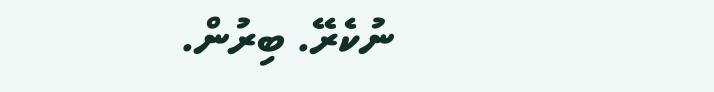ނުކެރޭ. ބިރުން.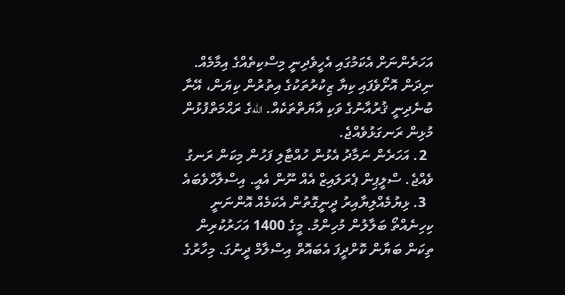އަހަރެންނަށް އެކަމުގައި އެހީވެދިނީ މިސްކިތެއްގެ އިމާމެއް. ނިދަން އޮށޯވެފައި ކިޔާ ޒިކުރުތަކުގެ އިތުރުން ކިޔަން، އޭނާ ބުނެދިނީ ޤުރުއާނުގެ ވަކި އާޔަތްތަކެއް. اللهގެ ރަޙްމަތްފުޅުން މުޅިން ރަނގަޅުވެއްޖެ.
  2. އަހަރެން ނަމާދު އެޅުން ހުއްޓާލި ފަހުން މިކަން ރަނގު ވެއްޖެ. ސްލީޕިން ޕެރަލައިޒް އެއް ނޫން އެއީ. އިސްލާހްވެބައެ
  3. ޅިޔުމެއްލިޔާއިރު ދީނީގޮތުން އެކަމެއް އޮންނަނީ ކިހިނެއްތޯ ބަލާލުން މުހިންމު. މީގެ 1400 އަހަރުކުރިން ތިކަން ބަޔާން ކޮށްދީފަ އެބައޮތް އިސްލާމް ދީނުގަ. މިހާރުގެ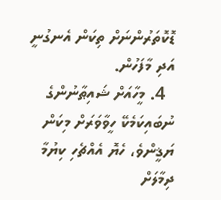ޑޮކޮތަރުންނަށް ތިކަން އެނގުނީ އަދި މާފަހުން.
  4. މީހާއަށް ޝައިޠާނުންގެ ނުބައިކަމެކޭ ހީވާވަރަށް މިކަން ޔަޤީންވެ، ހެޔޮ އެއްޗެހި ކިޔުމާ ދިމާލަށް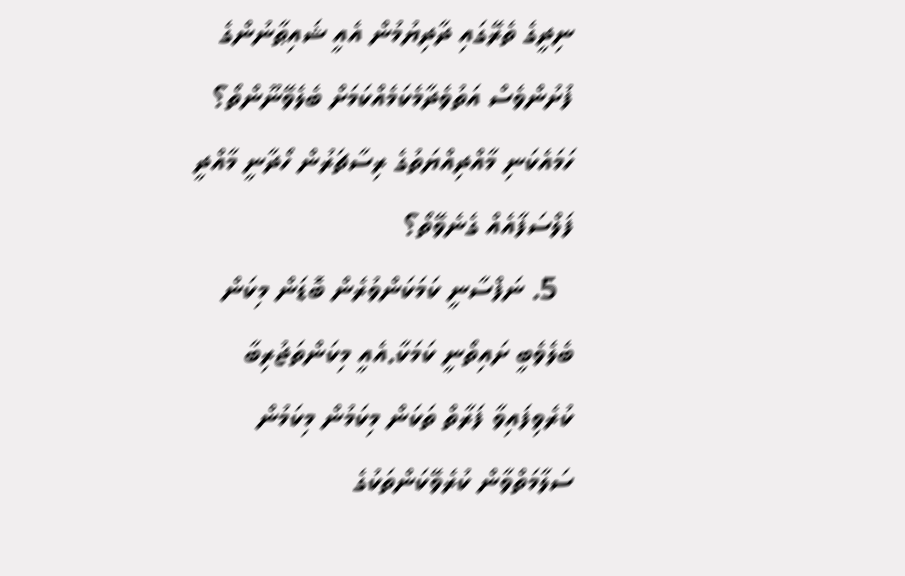ނިދީގެ ތެރޭގައި ދާދިޔުމުން އެއީ ޝައިޠާނުންގެ ފުށުންވެސް އަތުވެދާމެކަމެއްކަމަށް ބެލެވޭނޫންތޯ؟ ހަމައެކަނި މާއްދިއްޔަތުގެ ރިސާޗަރުން ހޯދާނީ މާއްދީ ފަލްސަފާއެއް ގެނެވޭތޯ؟
  5. ނަފްސާނީ ކަމަކަންވުރެން ބޮޑަން މިކަން ބެލެވެބީ ށައިތޯނީ ކަމަކާ.އެއީ މިކަންތަޖުރިބާ ކުރެވިފައިވާ ފަރާތް ތަކަން މިކަމުން މިކަމުން ސަލާމަތްވާން ކުރެވޭކަންތަކުގެ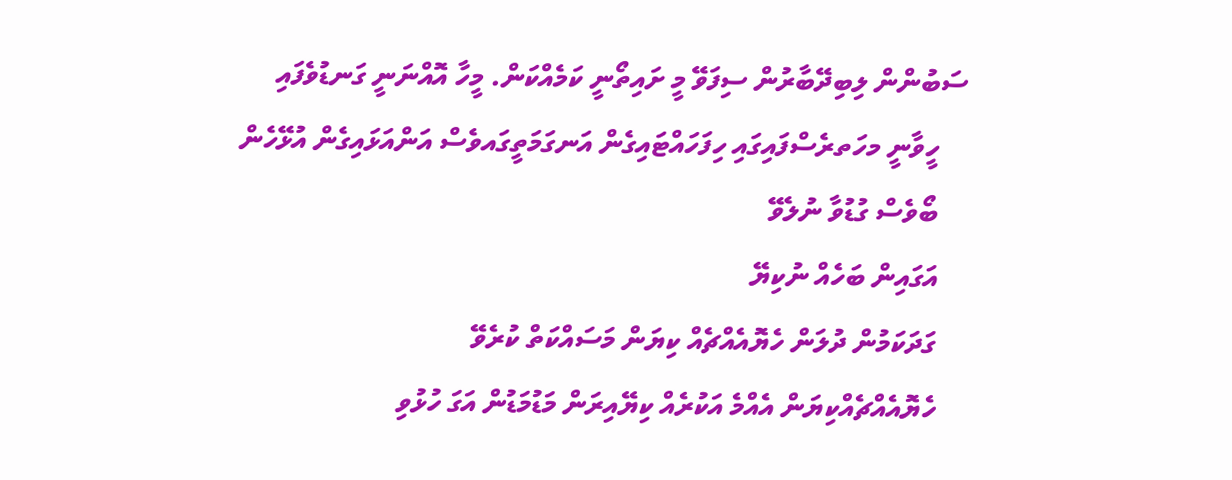ސަބުންން ލިބިދޭބާރުން ސިފަވޭ މީ ށައިތޯނީ ކަމެއްކަން. މީހާ އޮއްނަނީ ގަނޑުވެފައި
    ހީވާނީ މހަތރެސްފައިގައި ހިފަހައްޓައިގެން އަނގަމަތީގައވެސް އަންއަޅައިގެން އުޅޭހެން
    ބޯވެސް ގުޑުވާ ނުލެވޭ
    އަގައިން ބަހެއް ނުކިޔޭ
    ގަދަކަމުން ދުލަން ހެޔޮއެއްޗެއް ކިޔަން މަސައްކަތް ކުރެވޭ
    ހެޔޮއެއްޗެއްކިޔަން އެއްމެ އަކުރެއް ކިޔޭއިރަން މަޑުމަޑުން އަގަ ހުޅުވި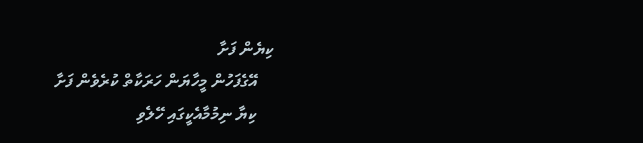ކިޔެން ފަށާ
    އޭގެފަހުން މީހާޔަން ހަރަކާތް ކުރެވެން ފަށާ
    ކިޔާ ނިމުމާއެކީގައި ހޭލެވި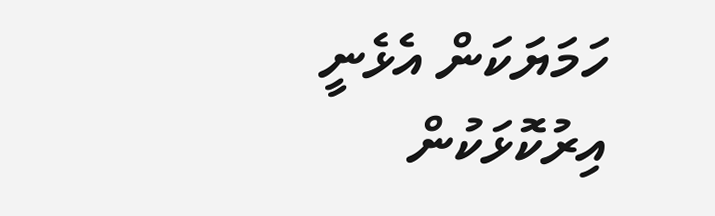ހަމަޔަކަން އެޅެނީ އިރުކޮޅަކުން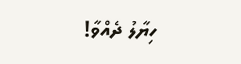ހިޔާލު ދެއްވާ!